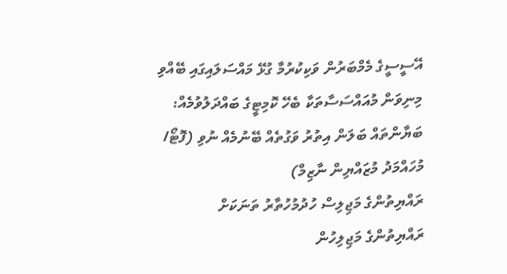އޭސީސީގެ މެމްބަރުން ވަކިކުރުމާ ގުޅޭ މައްސަލައިގައި ބޭއްވި މިނިވަން މުއައްސަސާތަކާ ބެހޭ ކޮމިޓީގެ ބައްދަލުވުމެއް: ބަޔާންތައް ބަލަން އިތުރު ވަގުތެއް ބޭނުމެއް ނުވި (ފޮޓޯ/ މުހައްމަދު މުޒައްޔިން ނާޒިމް)
ރައްޔިތުންގެ މަޖިލިސް ހުދުމުހުތާރު ތަނަކަށް
ރައްޔިތުންގެ މަޖިލިހުން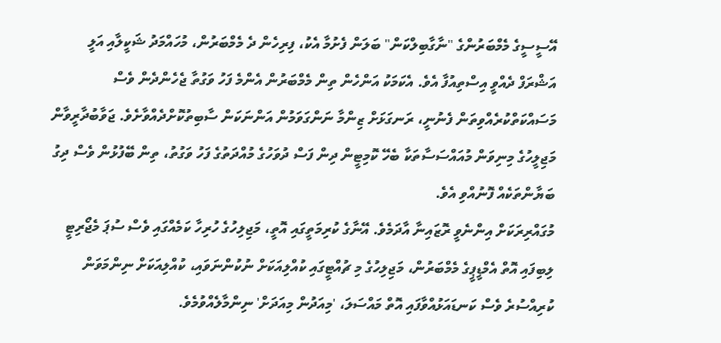އޭސީސީގެ މެމްބަރުންގެ "ނާގާބިލްކަން" ބަލަން ފެށުމާ އެކު، ފިރިހެން ދެ މެމްބަރުން، މުހައްމަދު ޝަކީލާއި އަލީ އަޝްރަފް ދެއްވީ އިސްތިއުފާ އެވެ. އެކަމަކު އަންހެން ތިން މެމްބަރުން އެންމެ ފަހު ވަގުތާ ޖެހެންދެން ވެސް މަސައްކަތްކުރެއްވިތަން ފެނުނީ، ރަނގަޅަށް ޒިންމާ ނަންގަވަމުން އަންނަކަން ސާބިތުކޮށްދެއްވާށެވެ. ޖަވާބުދާރީވާން މަޖިލީހުގެ މިނިވަން މުއައްސަސާތަކާ ބެހޭ ކޮމިޓީން ދިން ފަސް ދުވަހުގެ މުއްދަތުގެ ފަހު ވަގުތު، ތިން ބޭފުޅުން ވެސް ދިގު ބަޔާންތަކެއް ފޮނުއްވި އެވެ.
މުގައްރިރަކަށް އިންނެވީ ރޮޒައިނާ އާދަމެވެ. އޭނާގެ ކުރިމަތީގައި އޮތީ، މަޖިލިހުގެ ހުރިހާ ކަމެއްގައި ވެސް ސުޕަ މެޖޯރިޓީ ލިބިފައި އޮތް އެމްޑީޕީގެ މެމްބަރުން، މަޖިލިހުގެ މި ޗުއްޓީގައި ކުއްލިއަކަށް ނުކުންނަވައި، ކުއްލިއަކަށް ނިންމަވަން ކުރިއްސުރެ ވެސް ކަނޑައަޅުއްވާފައި އޮތް މައްސަލަ، 'މިއަދުން މިއަދަށް' ނިންމާލެއްވުމެވެ.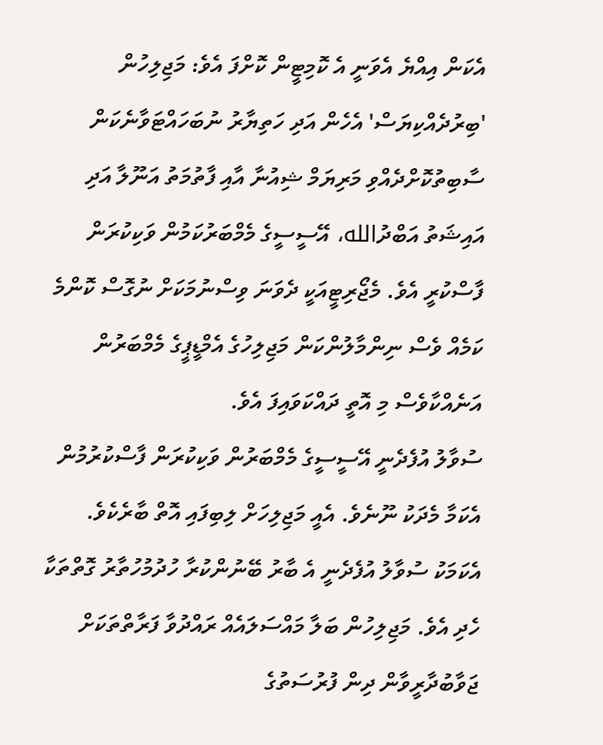އެކަން އިއްޔެ އެވަނީ އެ ކޮމިޓީން ކޮށްފަ އެވެ: މަޖިލިހުން 'ބިރުދެއްކިޔަސް' އެހެން އަދި ހަތިޔާރު ނުބަހައްޓަވާނެކަން ސާބިތުކޮށްދެއްވި މަރިޔަމް ޝިއުނާ އާއި ފާތުމަތު އަނޫލާ އަދި އައިޝަތު އަބްދުالله، އޭސީސީގެ މެމްބަރުކަމުން ވަކިކުރަން ފާސްކުރީ އެވެ. މެޖޯރިޓީއަކީ ދެވަނަ ވިސްނުމަކަށް ނުގޮސް ކޮންމެ ކަމެއް ވެސް ނިންމާލުންކަން މަޖިލިހުގެ އެމްޑީޕީގެ މެމްބަރުން އަނެއްކާވެސް މި އޮތީ ދައްކަވައިފަ އެވެ.
ސުވާލު އުފެދެނީ އޭސީސީގެ މެމްބަރުން ވަކިކުރަން ފާސްކުރުމުން އެކަމާ މެދަކު ނޫނެވެ. އެއީ މަޖިލިހަށް ލިބިފައި އޮތް ބާރެކެވެ. އެކަމަކު ސުވާލު އުފެދެނީ އެ ބާރު ބޭނުންކުރާ ހުދުމުހުތާރު ގޮތްތަކާ ހެދި އެވެ. މަޖިލިހުން ބަލާ މައްސަލައެއް ރައްދުވާ ފަރާތްތަކަށް ޖަވާބުދާރީވާން ދިން ފުރުސަތުގެ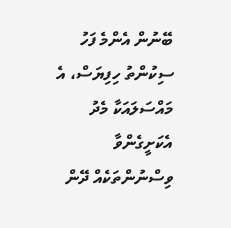ބޭނުން އެންމެ ފަހު ސިކުންތު ހިފިޔަސް، އެ މައްސަލައަކާ މެދު އެކަށީގެންވާ ވިސްނުންތަކެއް ދޭން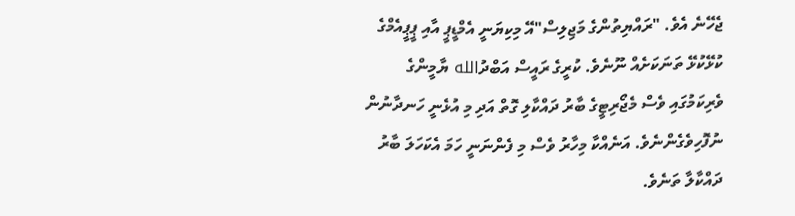ޖެހޭނެ އެވެ. "ރައްޔިތުންގެ މަޖިލިސް"އޭ މިކިޔަނީ އެމްޑީޕީ އާއި ޕީޕީއެމްގެ ކުޅޭކުޅޭ ތަނަކަށެއް ނޫނެވެ. ކުރީގެ ރައީސް އަބްދުالله ޔާމީންގެ ވެރިކަމުގައި ވެސް މެޖޯރިޓީގެ ބާރު ދައްކާލި ގޮތް އަދި މި އުޅެނީ ހަނދާނުން ނުފޮހިވެގެންނެވެ. އަނެއްކާ މިހާރު ވެސް މި ފެންނަނީ ހަމަ އެކަހަލަ ބާރު ދައްކާލާ ތަނެވެ.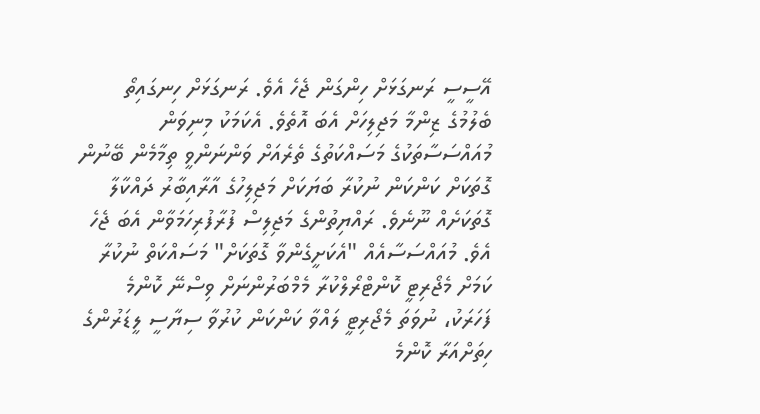އޭސީސީ ރަނގަޅަށް ހިންގަން ޖެހެ އެވެ. ރަނގަޅަށް ހިނގައިތޯ ބެލުމުގެ ޒިންމާ މަޖިލިހަށް އެބަ އޮތެވެ. އެކަމަކު މިނިވަން މުއައްސަސާތަކުގެ މަސައްކަތުގެ ތެރެއަށް ވަންނަންވީ ތިމާމެން ބޭނުން ގޮތަކަށް ކަންކަން ނުކުރާ ބަޔަކަށް މަޖިލިހުގެ އާރާއިބާރު ދައްކާލާ ގޮތަކަށެއް ނޫނެވެ. ރައްޔިތުންގެ މަޖިލިސް ފުރާފުރިހަމަވާން އެބަ ޖެހެ އެވެ. މުއައްސަސާއެއް "އެކަށީގެންވާ ގޮތަކަށް" މަސައްކަތް ނުކުރާ ކަމަށް މެޖޯރިޓީ ކޮންޓްރޯލްކުރާ މެމްބަރުންނަށް ވިސްނޭ ކޮންމެ ފަހަރަކު، ނުވަތަ މެޖޯރިޓީ ލައްވާ ކަންކަން ކުރުވާ ސިޔާސީ ލީޑަރުންގެ ހިތަށްއަރާ ކޮންމެ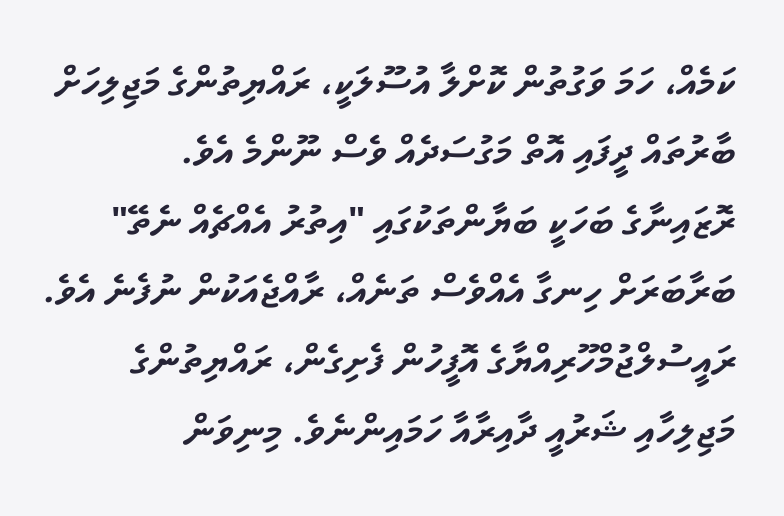ކަމެއް، ހަމަ ވަގުތުން ކޮށްލާ އުސޫލަކީ، ރައްޔިތުންގެ މަޖިލިހަށް ބާރުތައް ދީފައި އޮތް މަގުސަދެއް ވެސް ނޫންމެ އެވެ.
ރޮޒައިނާގެ ބަހަކީ ބަޔާންތަކުގައި "އިތުރު އެއްޗެއް ނެތޭ"
ބަރާބަރަށް ހިނގާ އެއްވެސް ތަނެއް، ރާއްޖެއަކުން ނުފެނެ އެވެ. ރައީސުލްޖުމްހޫރިއްޔާގެ އޮފީހުން ފެށިގެން، ރައްޔިތުންގެ މަޖިލިހާއި ޝަރުއީ ދާއިރާއާ ހަމައިންނެވެ. މިނިވަން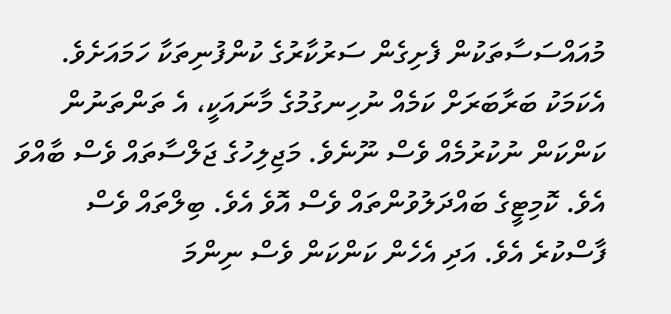މުއައްސަސާތަކުން ފެށިގެން ސަރުކާރުގެ ކުންފުނިތަކާ ހަމައަށެވެ. އެކަމަކު ބަރާބަރަށް ކަމެއް ނުހިނގުމުގެ މާނައަކީ، އެ ތަންތަނުން ކަންކަން ނުކުރުމެއް ވެސް ނޫނެވެ. މަޖިލިހުގެ ޖަލްސާތައް ވެސް ބާއްވަ އެވެ. ކޮމިޓީގެ ބައްދަލުވުންތައް ވެސް އޮވެ އެވެ. ބިލްތައް ވެސް ފާސްކުރެ އެވެ. އަދި އެހެން ކަންކަން ވެސް ނިންމަ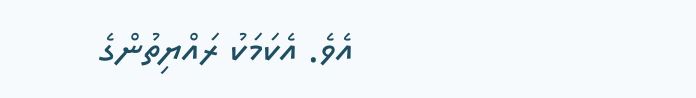އެވެ. އެކަމަކު ރައްޔިތުންގެ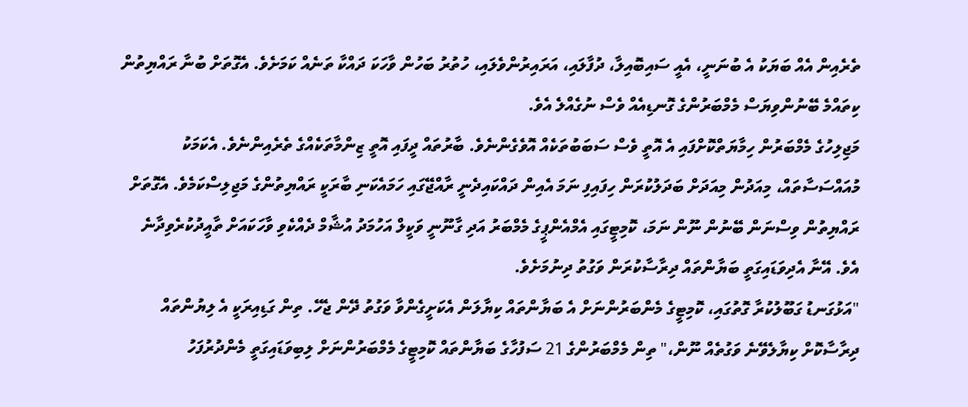ތެރެއިން އެއް ބަޔަކު އެ ބުނަނީ، އެއީ ސައިބޮއިލާ، ދުފާލައި، އަރައިރުންވެލައި، ހުތުރު ބަހުން ވާހަކަ ދައްކާ ތަނެއް ކަމަށެވެ. އެގޮތަށް ބުނާ ރައްޔިތުން ކިތައްމެ ބޭނުންވިޔަސް މެމްބަރުންގެ ގޮނޑިއެއް ވެސް ނުގެއްލެ އެވެ.
މަޖިލިހުގެ މެމްބަރުން ހިމާޔަތްކޮށްފައި އެ އޮތީ ވެސް ސަބަބުތަކެއް އޮވެގެންނެވެ. ބާރުތައް ދީފައި އޮތީ ޒިންމާތަކެއްގެ ތެރެއިންނެވެ. އެކަމަކު މުއައްސަސާތައް، މިއަދުން މިއަދަށް ބަދަލުކުރަން ހިފައިފި ނަމަ އެއިން ދައްކައިދެނީ ރާއްޖޭގައި ހަމައެކަނި ބާރަކީ ރައްޔިތުންގެ މަޖިލިސްކަމެވެ. އެގޮތަށް ރައްޔިތުން ވިސްނަން ބޭނުން ނޫން ނަމަ، ކޮމިޓީގައި އެމްއެންޕީގެ މެމްބަރު އަދި ގާނޫނީ ވަކީލް އަހުމަދު އުޝާމް ދެއްކެވި ވާހަކައަށް ތާއީދުކުރެވިދާނެ އެވެ. އޭނާ އެދިވަޑައިގަތީ ބަޔާންތައް ދިރާސާކުރަން ވަގުތު ދިނުމަށެވެ.
"އަޅުގަނޑު ގަބޫލުކުރާ ގޮތުގައި، ކޮމިޓީގެ މެންބަރުންނަށް އެ ބަޔާންތައް ކިޔާލަން އެކަށީގެންވާ ވަގުތު ދޭން ޖެހޭ. ތިން ގަޑިއިރަކީ އެ ލިޔުންތައް ދިރާސާކޮށް ކިޔާލެވޭނެ ވަގުތެއް ނޫން،" ތިން މެމްބަރުންގެ 21 ސަފުހާގެ ބަޔާންތައް ކޮމިޓީގެ މެމްބަރުންނަށް ލިބިވަޑައިގަތީ މެންދުރުފަހު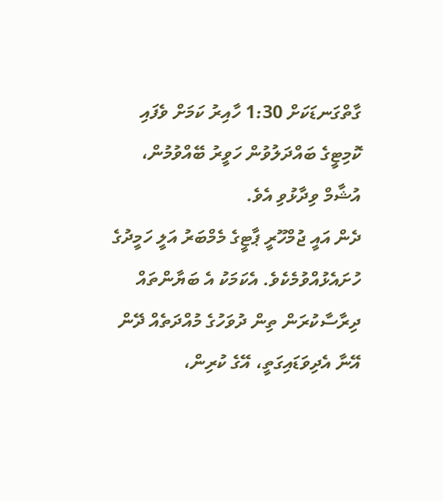ގާތްގަނޑަކަށް 1:30 ހާއިރު ކަމަށް ވެފައި ކޮމިޓީގެ ބައްދަލުވުން ހަވީރު ބޭއްވުމުން، އުޝާމް ވިދާޅުވި އެވެ.
ދެން އައީ ޖުމްހޫރީ ޕާޓީގެ މެމްބަރު އަލީ ހަމީދުގެ ހުށައެޅުއްވުމެކެވެ. އެކަމަކު އެ ބަޔާންތައް ދިރާސާކުރަން ތިން ދުވަހުގެ މުއްދަތެއް ދޭން އޭނާ އެދިވަޑައިގަތީ، އޭގެ ކުރިން،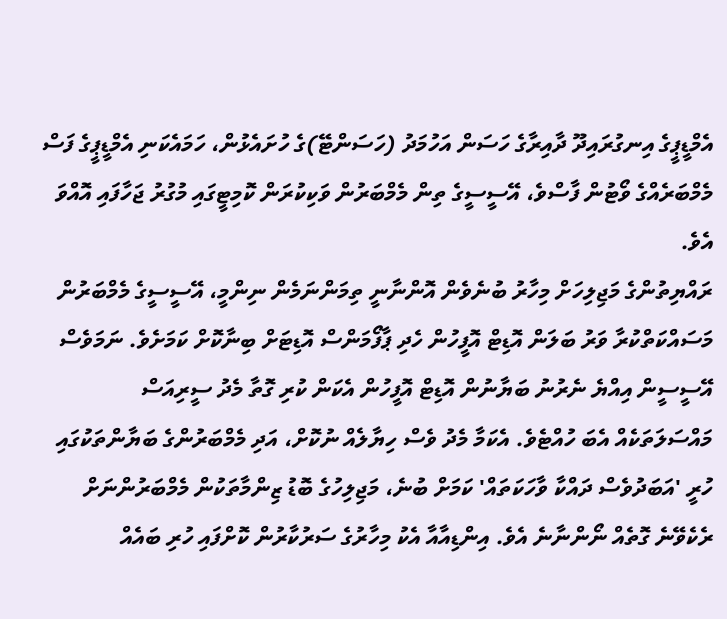އެމްޑީޕީގެ އިނގުރައިދޫ ދާއިރާގެ ހަސަން އަހުމަދު (ހަސަންޓޭ)ގެ ހުށައެޅުން، ހަމައެކަނި އެމްޑީޕީގެ ފަސް މެމްބަރެއްގެ ވޯޓުން ފާސްވެ، އޭސީސީގެ ތިން މެމްބަރުން ވަކިކުރަން ކޮމިޓީގައި މުގުރު ޖަހާފައި އޮއްވަ އެވެ.
ރައްޔިތުންގެ މަޖިލިހަށް މިހާރު ބުނެވެން އޮންނާނީ ތިމަންނަމެން ނިންމީ، އޭސީސީގެ މެމްބަރުން މަސައްކަތްކުރާ ވަރު ބަލަން އޮޑިޓް އޮފީހުން ހެދި ޕާފޯމަންސް އޮޑިޓަށް ބިނާކޮށް ކަމަށެވެ. ނަމަވެސް އޭސީސީން އިއްޔެ ނެރުނު ބަޔާނުން އޮޑިޓް އޮފީހުން އެކަން ކުރި ގޮތާ މެދު ސީރިއަސް މައްސަލަތަކެއް އެބަ ހުއްޓެވެ. އެކަމާ މެދު ވެސް ހިޔާލެއް ނުކޮށް، އަދި މެމްބަރުންގެ ބަޔާންތަކުގައި ހުރީ 'އަބަދުވެސް ދައްކާ ވާހަކަތައް' ކަމަށް ބުނެ، މަޖިލިހުގެ ބޮޑު ޒިންމާތަކުން މެމްބަރުންނަށް ރެކެވޭނެ ގޮތެއް ނޯންނާނެ އެވެ. އިންޑިއާއާ އެކު މިހާރުގެ ސަރުކާރުން ކޮށްފައި ހުރި ބައެއް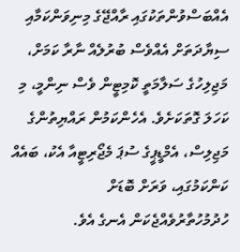އެއްބަސްވުންތަކުގައި ރާއްޖޭގެ މިނިވަންކަމާއި ސިޔާދަތަށް އެއްވެސް ބުރުލެއް ނާރާ ކަމަށް، މަޖިލިހުގެ ސަލާމަތީ ކޮމިޓީން ވެސް ނިންމީ، މި ކަހަލަ ގޮތަކަށެވެ. އެހެންކަމުން ރައްޔިތުންގެ މަޖިލިސް، އެމްޑީޕީގެ ސުޕަ މެޖޯރިޓީއާ އެކު، ބައެއް ކަންކަމުގައި، ވަރަށް ބޮޑަށް ހުދުމުހުތާރުވެއްޖެކަން އެނގެ އެވެ.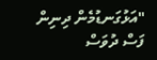"އަޅުގަނޑުމެން ދިނިން ފަސް ދުވަސް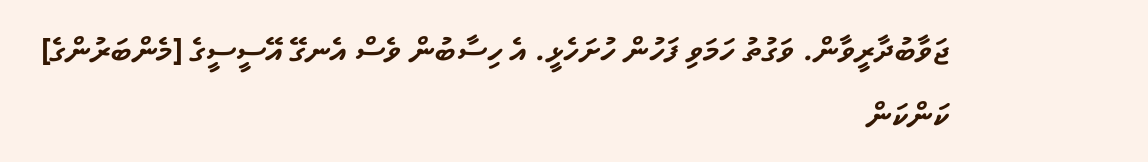ޖަވާބުދާރީވާން. ވަގުތު ހަމަވި ފަހުން ހުށަހެޅީ. އެ ހިސާބުން ވެސް އެނގޭ އޭސީސީގެ [މެންބަރުންގެ] ކަންކަން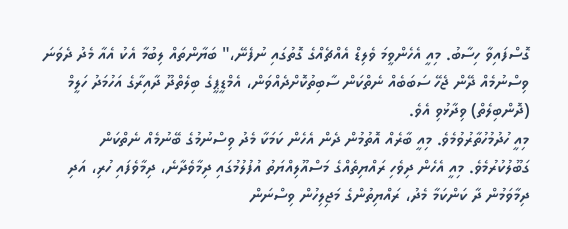ގޮސްފައިވާ ހިސާބު. މިއީ އެހެންވީމަ ވެލިޑް އެއްޗެއްގެ ގޮތުގައި ނުފެނޭ،" ބަޔާންތައް ލިބުމާ އެކު އެއާ މެދު ދެވަނަ ވިސްނުމެއް ދޭން ޖެހޭ ސަބަބެއް ނެތްކަން ސާބިތުކޮށްދެއްވަން، އެމްޑީޕީގެ ބިލެތްދޫ ދާއިރާގެ އަހުމަދު ހަލީމް (ދޮންބިލެތް) ވިދާޅުވި އެވެ.
މިއީ ހުދުމުހުތާރުވުމެވެ. މިއީ ބާރެއް އޮތުމުން ދެން އެހެން ކަމަކާ މެދު ވިސްނުމުގެ ބޭނުމެއް ނެތްކަން ގަބޫލުކުރުމެވެ. މިއީ އެހެން ދިވެހި ރައްޔިތެއްގެ މަސްއޫލިއްޔަތު އުފުލުމުގައި ދިމާވެދާނެ، ދިމާވެފައި ހުރި، އަދި ދިމާވަމުން ދާ ކަންކަމާ މެދު، ރައްޔިތުންގެ މަޖިލިހުން ވިސްނަން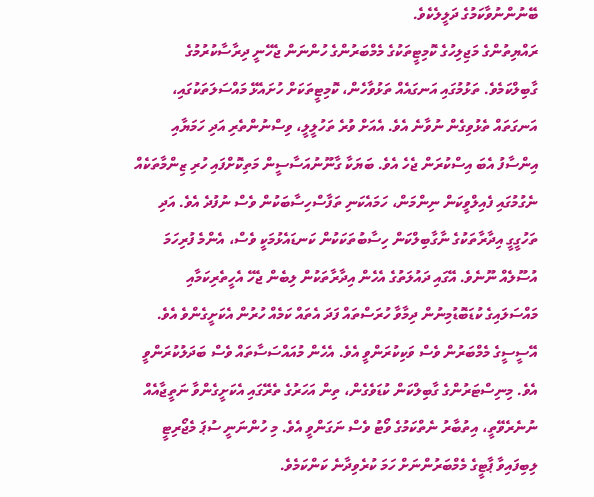ބޭނުންނުވާކަމުގެ ދަލީލެކެވެ.
ރައްޔިތުންގެ މަޖިލިހުގެ ކޮމިޓީތަކުގެ މެމްބަރުންގެ ހުންނަން ޖެހޭނީ ދިރާސާކުރުމުގެ ގާބިލްކަމެވެ. ތަޅުމުގައި އަނގައެއް ތަޅުވާހެން، ކޮމިޓީތަކަށް ހުށައެޅޭ މައްސަލަތަކުގައި، އަނގަތައް ތެޅުވިގެން ނުވާނެ އެވެ. އެއަށް ވުރެ ތަހުލީލީ، ވިސްނުންތެރި އަދި ހަމަޔާއި އިންސާފު އެބަ އިސްކުރަން ޖެހެ އެވެ. ބަޔަކާ ގާނޫނުއަސާސީން މަތިކޮށްފައި ހުރި ޒިންމާތަކެއް ނެގުމުގައި ފެއިލްވީކަން ނިންމަން، ހަމައެކަނި ތަފާސްހިސާބަކުން ވެސް ނުފުދެ އެވެ. އަދި ތަހުގީގީ އިދާރާތަކުގެ ނާގާބިލްކަން ހިސާބުތަކަކުން ކަނޑައެޅުމަކީ ވެސް، އެންމެ ފުރިހަމަ އުސޫލެއް ނޫނެވެ. އޭގައި ދައުލަތުގެ އެހެން އިދާރާތަކުން ލިބެން ޖެހޭ އެހީތެރިކަމާއި މައްސަލައިގެ ކުޑަބޮޑުމިނުން ދިމާވާ ހުރަސްތައް ފަދަ އެތައް ކަމެއް ހުރުން އެކަށީގެންވެ އެވެ.
އޭސީސީގެ މެމްބަރުން ވެސް ވަކިކުރަންވީ އެވެ. އެހެން މުއައްސަސާތައް ވެސް ބަދަލުކުރަންވީ އެވެ. މިނިސްޓަރުންގެ ގާބިލްކަން ކުޑަވެގެން، ތިން އަހަރުގެ ތެރޭގައި އެކަށީގެންވާ ނަތީޖާއެއް ނުނެރެވޭތީ، އިތުބާރު ނެތްކަމުގެ ވޯޓު ވެސް ނަގަންވީ އެވެ. މި ހުންނަނީ ސުޕަ މެޖޯރިޓީ ލިބިފައިވާ ޕާޓީގެ މެމްބަރުންނަށް ހަމަ ކުރެވިދާނެ ކަންކަމެވެ.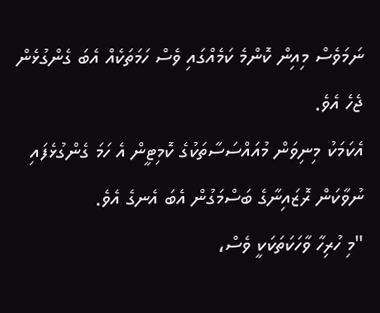ނަމަވެސް މިއިން ކޮންމެ ކަމެއްގައި ވެސް ހަމަތަކެއް އެބަ ގެންގުޅެން ޖެހެ އެވެ.
އެކަމަކު މިނިވަން މުއައްސަސާތަކުގެ ކޮމިޓީން އެ ހަމަ ގެންގުޅެފައި ނުވާކަން ރޮޒައިނާގެ ބަސްމަގުން އެބަ އެނގެ އެވެ.
"މި ހުރިހާ ވާހަކަތަކަކީ ވެސް،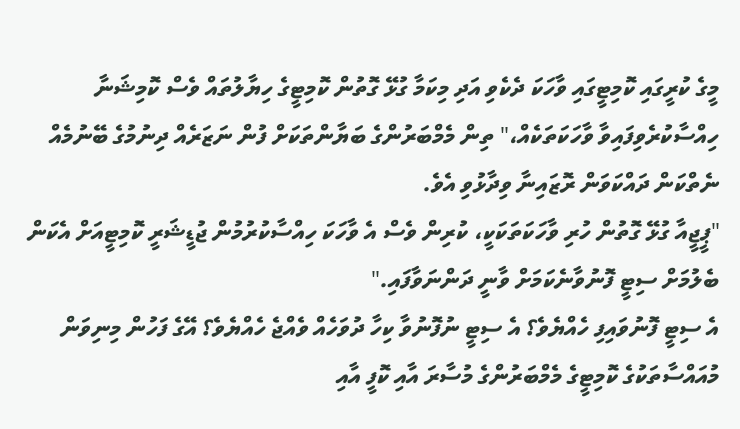މީގެ ކުރީގައި ކޮމިޓީގައި ވާހަކަ ދެކެވި އަދި މިކަމާ ގުޅޭ ގޮތުން ކޮމިޓީގެ ހިޔާލުތައް ވެސް ކޮމިޝަނާ ހިއްސާކުރެވިފައިވާ ވާހަކަތަކެއް،" ތިން މެމްބަރުންގެ ބަޔާންތަކަށް ފުން ނަޒަރެއް ދިނުމުގެ ބޭނުމެއް ނެތްކަން ދައްކަވަން ރޮޒައިނާ ވިދާޅުވި އެވެ.
"ޕީޖީއާ ގުޅޭ ގޮތުން ހުރި ވާހަކަތަކަކީ، ކުރިން ވެސް އެ ވާހަކަ ހިއްސާކުރުމުން ޖުޑީޝަރީ ކޮމިޓީއަށް އެކަން ބެލުމަށް ސިޓީ ފޮނުވާނެކަމަށް ވާނީ ދަންނަވާފައި."
އެ ސިޓީ ފޮނުވައިފި ހެއްޔެވެ؟ އެ ސިޓީ ނުފޮނުވާ ކިހާ ދުވަހެއް ވެއްޖެ ހެއްޔެވެ؟ އޭގެ ފަހުން މިނިވަން މުއައްސާތަކުގެ ކޮމިޓީގެ މެމްބަރުންގެ މުސާރަ އާއި ކޮފީ އާއި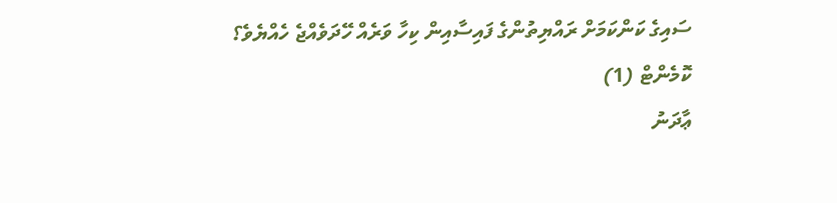ސައިގެ ކަންކަމަށް ރައްޔިތުންގެ ފައިސާއިން ކިހާ ވަރެއް ހޭދަވެއްޖެ ހެއްޔެވެ؟
ކޮމެންޓް (1)
ޢާދަނު